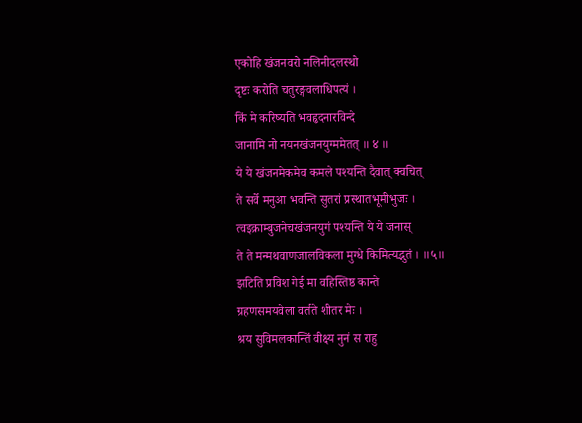एकोहि खंजनवरो नलिनीदलस्थो
दृष्टः करोति चतुरङ्गवलाधिपत्यं ।
किं मे करिष्यति भवहृदनारविन्दे
जानामि नो नयनखंजनयुग्ममेतत् ॥ ४ ॥
ये ये खंजनमेकमेव कमले पश्यन्ति दैवात् क्वचित्
ते सर्वे मनुआ भवन्ति सुतरां प्रस्थातभूमीभुजः ।
त्वइक्राम्बुजनेचखंजनयुगं पश्यन्ति ये ये जनास्
ते ते मन्मथवाणजालविकला मुग्धे किमित्यद्भुतं । ॥५॥
झटिति प्रविश गेई मा वहिस्तिष्ठ कान्ते
ग्रहणसमयवेला वर्तते शीतर मेः ।
श्रय सुविमलकान्तिं वीक्ष्य नुनं स राहु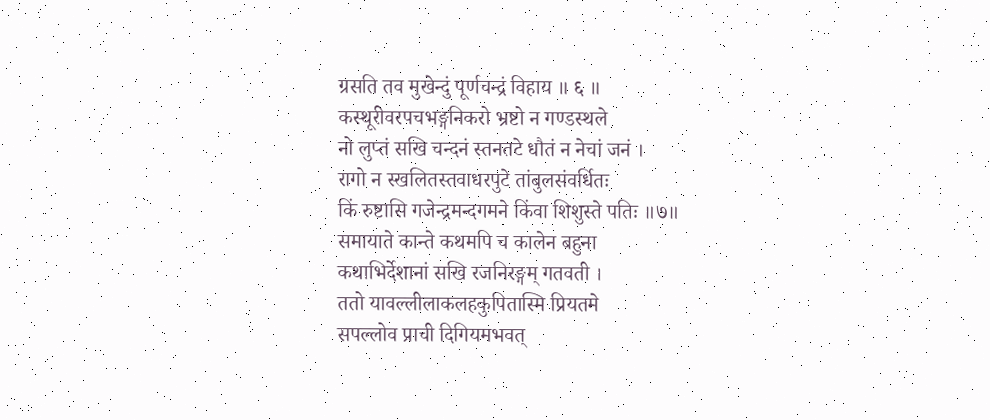ग्रसति तव मुखेन्दुं पूर्णचन्द्रं विहाय ॥ ६ ॥
कस्थूरीवरपचभङ्गनिकरो भ्रष्टो न गण्डस्थले
नो लुप्तं सखि चन्दनं स्तनतटे धौतं न नेचां जनं ।
रागो न स्खलितस्तवाधरपुटे तांबुलसंवर्धितः
किं रुष्टासि गजेन्द्रमन्दगमने किंवा शिशुस्ते पतिः ॥७॥
समायाते कान्ते कथमपि च कालेन बहुना
कथाभिर्देशानां सखि रजनिरङ्गम् गतवती ।
ततो यावल्लीलाकलहकुपितास्मि प्रियतमे
सपल्लोव प्राची दिगियमभवत्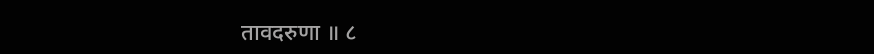तावदरुणा ॥ ८